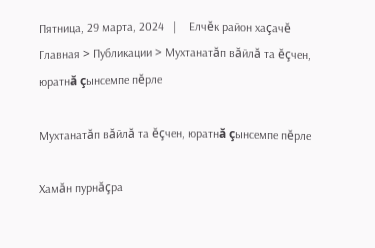Пятница, 29 марта, 2024   |    Елчĕк район хаçачĕ
Главная > Публикации > Мухтанатăп вăйлă та ĕçчен, юратнă çынсемпе пĕрле

Мухтанатăп вăйлă та ĕçчен, юратнă çынсемпе пĕрле

Хамăн пурнăçра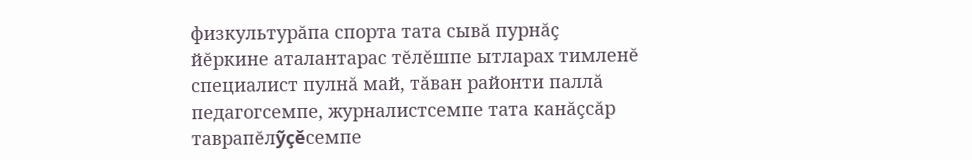физкультурăпа спорта тата сывă пурнăç йĕркине аталантарас тĕлĕшпе ытларах тимленĕ специалист пулнă май, тăван районти паллă педагогсемпе, журналистсемпе тата канăçсăр таврапĕлỹçĕсемпе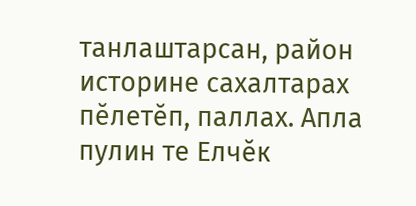танлаштарсан, район историне сахалтарах пĕлетĕп, паллах. Апла пулин те Елчĕк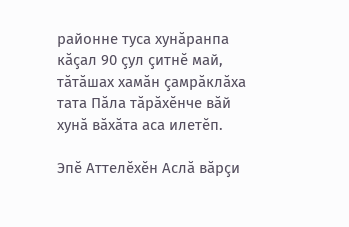районне туса хунăранпа кăçал 90 çул çитнĕ май, тăтăшах хамăн çамрăклăха тата Пăла тăрăхĕнче вăй хунă вăхăта аса илетĕп.

Эпĕ Аттелĕхĕн Аслă вăрçи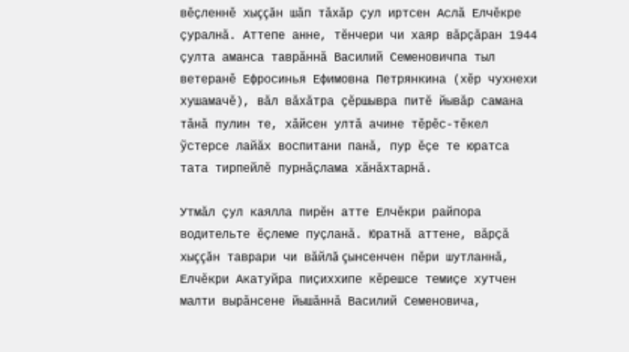вĕçленнĕ хыççăн шăп тăхăр çул иртсен Аслă Елчĕкре çуралнă. Аттепе анне, тĕнчери чи хаяр вăрçăран 1944 çулта аманса таврăннă Василий Семеновичпа тыл ветеранĕ Ефросинья Ефимовна Петрянкина (хĕр чухнехи хушамачĕ), вăл вăхăтра çĕршывра питĕ йывăр самана тăнă пулин те, хăйсен ултă ачине тĕрĕс-тĕкел ỹстерсе лайăх воспитани панă, пур ĕçе те юратса тата тирпейлĕ пурнăçлама хăнăхтарнă.

Утмăл çул каялла пирĕн атте Елчĕкри райпора водительте ĕçлеме пуçланă. Юратнă аттене, вăрçă хыççăн таврари чи вăйлă çынсенчен пĕри шутланнă, Елчĕкри Акатуйра пиçиххипе кĕрешсе темиçе хутчен малти вырăнсене йышăннă Василий Семеновича,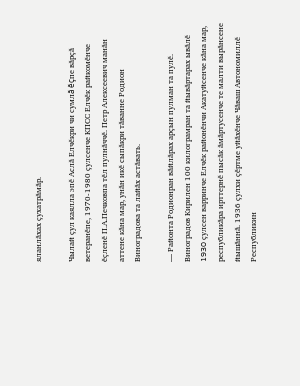яланлăхах çухатрăмăр.

Чылай çул каялла эпĕ Аслă Елчĕкри чи сумлă ĕçпе вăрçă ветеранĕпе, 1970-1980 çулсенче КПСС Елчĕк райкомĕнче ĕçленĕ П.А.Печковпа тĕл пулнăччĕ. Петр Алексеевич манăн аттене кăна мар, унăн икĕ сыпăкри тăванне Родион Виноградова та лайăх астăвать.

— Районта Родионран вăйлăрах арçын пулман та пулĕ. Виноградов Кирилен 100 килограмран та йывăртарах ывăлĕ 1930 çулсен варринче Елчĕк районĕнчи Акатуйсенче кăна мар, республикăра ирттернĕ пысăк ăмăртусенче те малти вырăнсене йышăннă. 1936 çулхи çĕртме уйăхĕнче Чăваш Автономиллĕ Республикин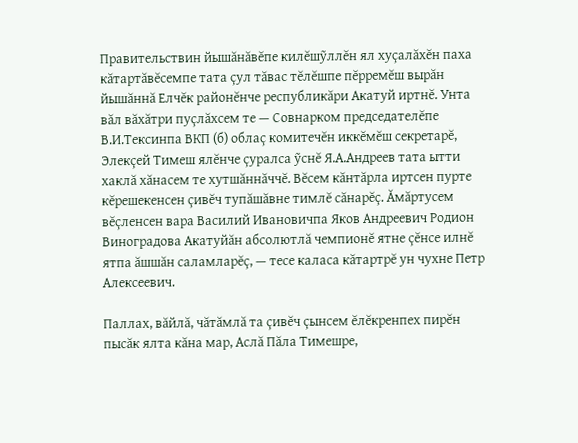Правительствин йышăнăвĕпе килĕшỹллĕн ял хуçалăхĕн паха кăтартăвĕсемпе тата çул тăвас тĕлĕшпе пĕрремĕш вырăн йышăннă Елчĕк районĕнче республикăри Акатуй иртнĕ. Унта вăл вăхăтри пуçлăхсем те — Совнарком председателĕпе В.И.Тексинпа ВКП (б) облаç комитечĕн иккĕмĕш секретарĕ, Элекçей Тимеш ялĕнче çуралса ỹснĕ Я.А.Андреев тата ытти хаклă хăнасем те хутшăннăччĕ. Вĕсем кăнтăрла иртсен пурте кĕрешекенсен çивĕч тупăшăвне тимлĕ сăнарĕç. Ăмăртусем вĕçленсен вара Василий Ивановичпа Яков Андреевич Родион Виноградова Акатуйăн абсолютлă чемпионĕ ятне çĕнсе илнĕ ятпа ăшшăн саламларĕç, — тесе каласа кăтартрĕ ун чухне Петр Алексеевич.

Паллах, вăйлă, чăтăмлă та çивĕч çынсем ĕлĕкренпех пирĕн пысăк ялта кăна мар, Аслă Пăла Тимешре,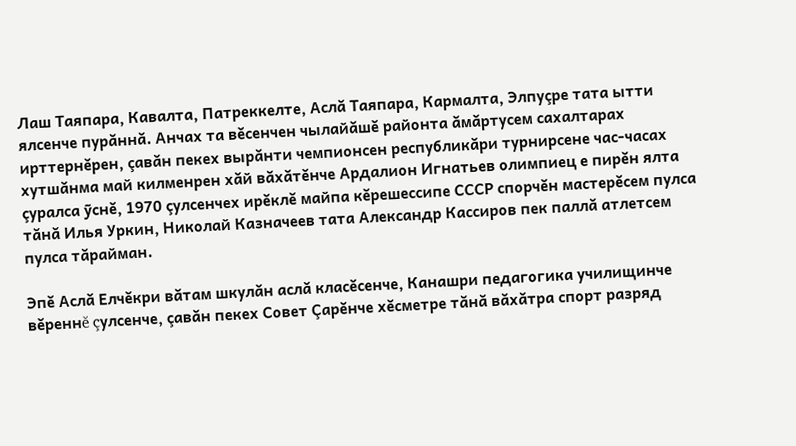Лаш Таяпара, Кавалта, Патреккелте, Аслă Таяпара, Кармалта, Элпуçре тата ытти ялсенче пурăннă. Анчах та вĕсенчен чылайăшĕ районта ăмăртусем сахалтарах ирттернĕрен, çавăн пекех вырăнти чемпионсен республикăри турнирсене час-часах хутшăнма май килменрен хăй вăхăтĕнче Ардалион Игнатьев олимпиец е пирĕн ялта çуралса ỹснĕ, 1970 çулсенчех ирĕклĕ майпа кĕрешессипе СССР спорчĕн мастерĕсем пулса тăнă Илья Уркин, Николай Казначеев тата Александр Кассиров пек паллă атлетсем пулса тăрайман.

Эпĕ Аслă Елчĕкри вăтам шкулăн аслă класĕсенче, Канашри педагогика училищинче вĕреннĕ çулсенче, çавăн пекех Совет Çарĕнче хĕсметре тăнă вăхăтра спорт разряд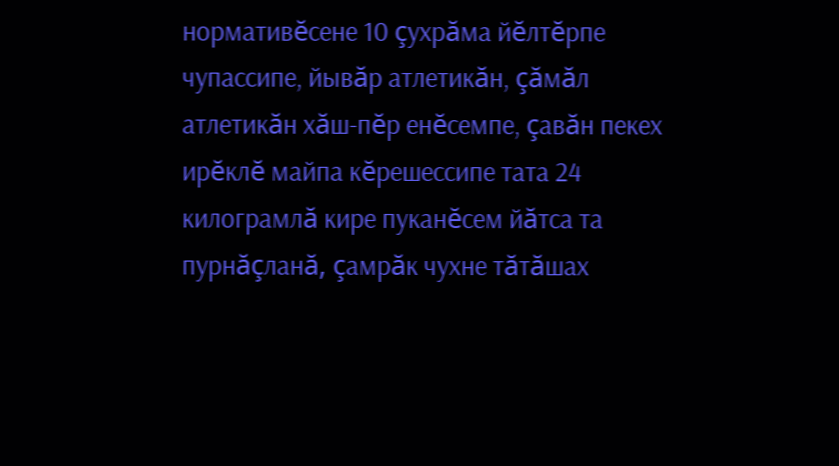нормативĕсене 10 çухрăма йĕлтĕрпе чупассипе, йывăр атлетикăн, çăмăл атлетикăн хăш-пĕр енĕсемпе, çавăн пекех ирĕклĕ майпа кĕрешессипе тата 24 килограмлă кире пуканĕсем йăтса та пурнăçланă, çамрăк чухне тăтăшах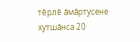тĕрлĕ ăмăртусене хутшăнса 20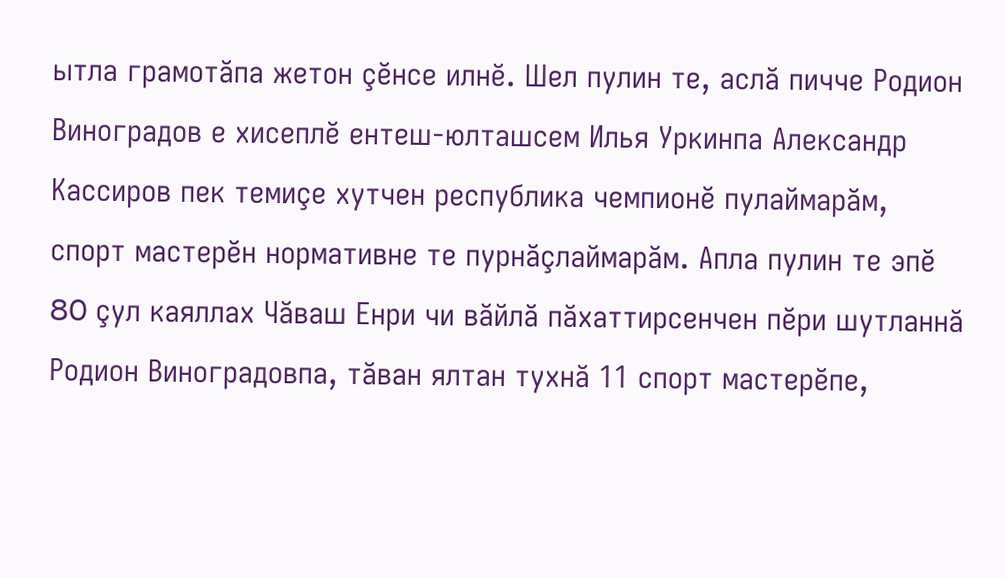ытла грамотăпа жетон çĕнсе илнĕ. Шел пулин те, аслă пичче Родион Виноградов е хисеплĕ ентеш-юлташсем Илья Уркинпа Александр Кассиров пек темиçе хутчен республика чемпионĕ пулаймарăм, спорт мастерĕн нормативне те пурнăçлаймарăм. Апла пулин те эпĕ 80 çул каяллах Чăваш Енри чи вăйлă пăхаттирсенчен пĕри шутланнă Родион Виноградовпа, тăван ялтан тухнă 11 спорт мастерĕпе,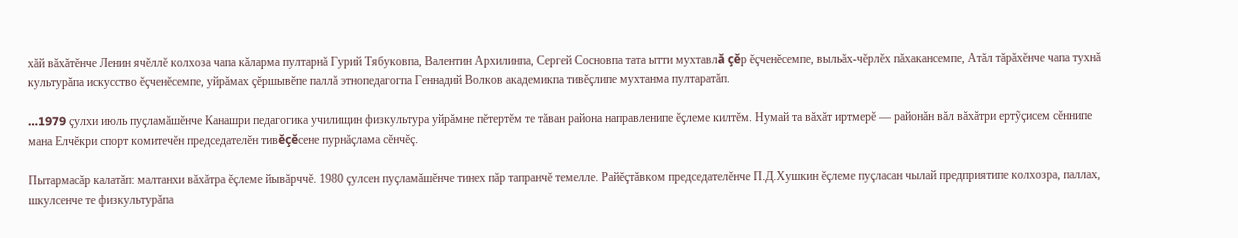хăй вăхăтĕнче Ленин ячĕллĕ колхоза чапа кăларма пултарнă Гурий Тябуковпа, Валентин Архилинпа, Сергей Сосновпа тата ытти мухтавлă çĕр ĕçченĕсемпе, выльăх-чĕрлĕх пăхакансемпе, Атăл тăрăхĕнче чапа тухнă культурăпа искусство ĕçченĕсемпе, уйрăмах çĕршывĕпе паллă этнопедагогпа Геннадий Волков академикпа тивĕçлипе мухтанма пултаратăп.

…1979 çулхи июль пуçламăшĕнче Канашри педагогика училищин физкультура уйрăмне пĕтертĕм те тăван района направленипе ĕçлеме килтĕм. Нумай та вăхăт иртмерĕ — районăн вăл вăхăтри ертỹçисем сĕннипе мана Елчĕкри спорт комитечĕн председателĕн тивĕçĕсене пурнăçлама сĕнчĕç.

Пытармасăр калатăп: малтанхи вăхăтра ĕçлеме йывăрччĕ. 1980 çулсен пуçламăшĕнче тинех пăр тапранчĕ темелле. Райĕçтăвком председателĕнче П.Д.Хушкин ĕçлеме пуçласан чылай предприятипе колхозра, паллах, шкулсенче те физкультурăпа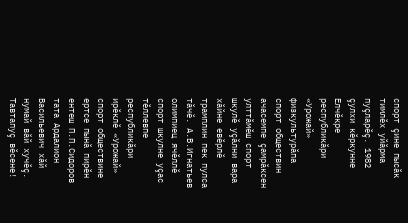спорт çине пысăк тимлĕх уйăрма пуçларĕç. 1982 çулхи кĕркунне Елчĕкре республикăри «Урожай» физкультурăпа спорт обществин ачасемпе çамрăксен улттăмĕш спорт шкулĕ уçăлни вара хăйне евĕрлĕ трамплин пек пулса тăчĕ. А.В.Игнатьев олимпиец ячĕллĕ спорт шкулне уçас тĕллевпе республикăри ирĕклĕ «Урожай» спорт обществине ертсе пынă пирĕн ентеш П.П.Сидоров тата Ардалион Васильевич хăй нумай вăй хучĕç. Тавтапуç вĕсене!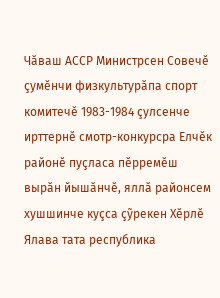Чăваш АССР Министрсен Совечĕ çумĕнчи физкультурăпа спорт комитечĕ 1983-1984 çулсенче ирттернĕ смотр-конкурсра Елчĕк районĕ пуçласа пĕрремĕш вырăн йышăнчĕ, яллă районсем хушшинче куçса çỹрекен Хĕрлĕ Ялава тата республика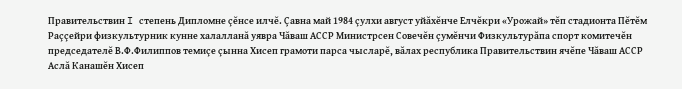Правительствин I степень Дипломне çĕнсе илчĕ. Çавна май 1984 çулхи август уйăхĕнче Елчĕкри «Урожай» тĕп стадионта Пĕтĕм Раççейри физкультурник кунне халалланă уявра Чăваш АССР Министрсен Совечĕн çумĕнчи Физкультурăпа спорт комитечĕн председателĕ В.Ф.Филиппов темиçе çынна Хисеп грамоти парса чысларĕ, вăлах республика Правительствин ячĕпе Чăваш АССР Аслă Канашĕн Хисеп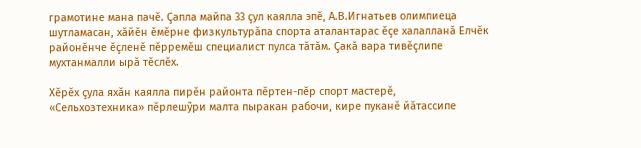грамотине мана пачĕ. Çапла майпа 33 çул каялла эпĕ, А.В.Игнатьев олимпиеца шутламасан, хăйĕн ĕмĕрне физкультурăпа спорта аталантарас ĕçе халалланă Елчĕк районĕнче ĕçленĕ пĕрремĕш специалист пулса тăтăм. Çакă вара тивĕçлипе мухтанмалли ырă тĕслĕх.

Хĕрĕх çула яхăн каялла пирĕн районта пĕртен-пĕр спорт мастерĕ, «Сельхозтехника» пĕрлешỹри малта пыракан рабочи, кире пуканĕ йăтассипе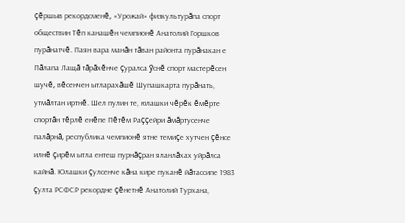çĕршыв рекордсменĕ, «Урожай» физкультурăпа спорт обществин Тĕп канашĕн чемпионĕ Анатолий Горшков пурăнатчĕ. Паян вара манăн тăван районта пурăнакан е Пăлапа Лащă тăрăхĕнче çуралса ỹснĕ спорт мастерĕсен шучĕ, вĕсенчен ытларахăшĕ Шупашкарта пурăнать, утмăлтан иртнĕ. Шел пулин те, юлашки чĕрĕк ĕмĕрте спортăн тĕрлĕ енĕпе Пĕтĕм Раççейри ăмăртусенче палăрнă, республика чемпионĕ ятне темиçе хутчен çĕнсе илнĕ çирĕм ытла ентеш пурнăçран яланлăхах уйрăлса кайнă. Юлашки çулсенче кăна кире пуканĕ йăтассипе 1983 çулта РСФСР рекордне çĕнетнĕ Анатолий Турхана,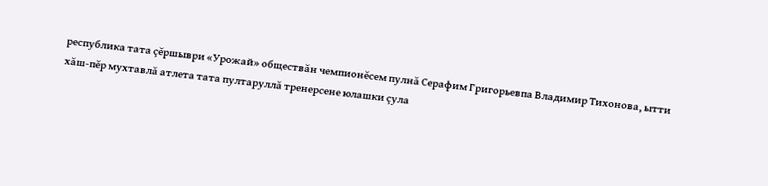республика тата çĕршыври «Урожай» обществăн чемпионĕсем пулнă Серафим Григорьевпа Владимир Тихонова, ытти хăш-пĕр мухтавлă атлета тата пултаруллă тренерсене юлашки çула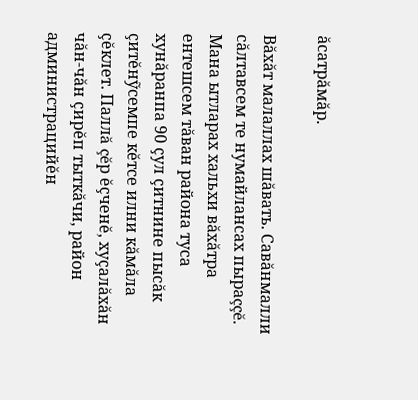ăсатрăмăр.

Вăхăт малаллах шăвать. Савăнмалли сăлтавсем те нумайлансах пыраççĕ. Мана ытларах хальхи вăхăтра ентешсем тăван района туса хунăранпа 90 çул çитнине пысăк çитĕнỹсемпе кĕтсе илни кăмăла çĕклет. Паллă çĕр ĕçченĕ, хуçалăхăн чăн-чăн çирĕп тыткăчи, район администрацийĕн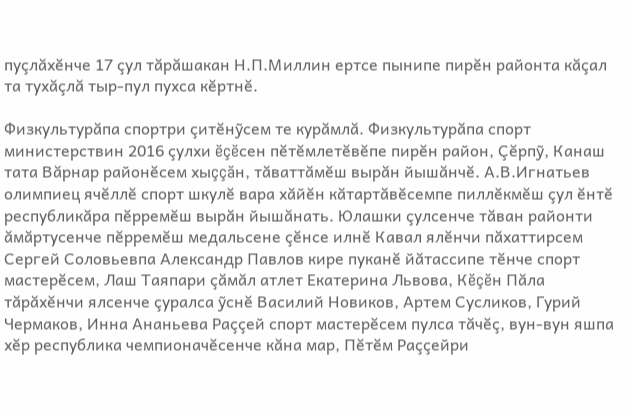пуçлăхĕнче 17 çул тăрăшакан Н.П.Миллин ертсе пынипе пирĕн районта кăçал та тухăçлă тыр-пул пухса кĕртнĕ.

Физкультурăпа спортри çитĕнỹсем те курăмлă. Физкультурăпа спорт министерствин 2016 çулхи ĕçĕсен пĕтĕмлетĕвĕпе пирĕн район, Çĕрпỹ, Канаш тата Вăрнар районĕсем хыççăн, тăваттăмĕш вырăн йышăнчĕ. А.В.Игнатьев олимпиец ячĕллĕ спорт шкулĕ вара хăйĕн кăтартăвĕсемпе пиллĕкмĕш çул ĕнтĕ республикăра пĕрремĕш вырăн йышăнать. Юлашки çулсенче тăван районти ăмăртусенче пĕрремĕш медальсене çĕнсе илнĕ Кавал ялĕнчи пăхаттирсем Сергей Соловьевпа Александр Павлов кире пуканĕ йăтассипе тĕнче спорт мастерĕсем, Лаш Таяпари çăмăл атлет Екатерина Львова, Кĕçĕн Пăла тăрăхĕнчи ялсенче çуралса ỹснĕ Василий Новиков, Артем Сусликов, Гурий Чермаков, Инна Ананьева Раççей спорт мастерĕсем пулса тăчĕç, вун-вун яшпа хĕр республика чемпионачĕсенче кăна мар, Пĕтĕм Раççейри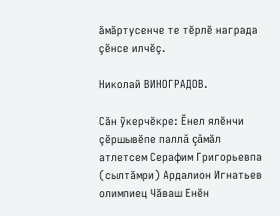ăмăртусенче те тĕрлĕ награда çĕнсе илчĕç.

Николай ВИНОГРАДОВ.

Сăн ỹкерчĕкре: Ĕнел ялĕнчи çĕршывĕпе паллă çăмăл атлетсем Серафим Григорьевпа (сылтăмри) Ардалион Игнатьев олимпиец Чăваш Енĕн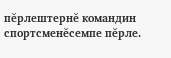пĕрлештернĕ командин спортсменĕсемпе пĕрле.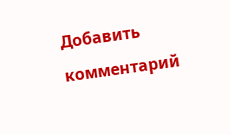Добавить комментарий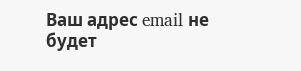Ваш адрес email не будет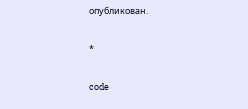опубликован.

*

code